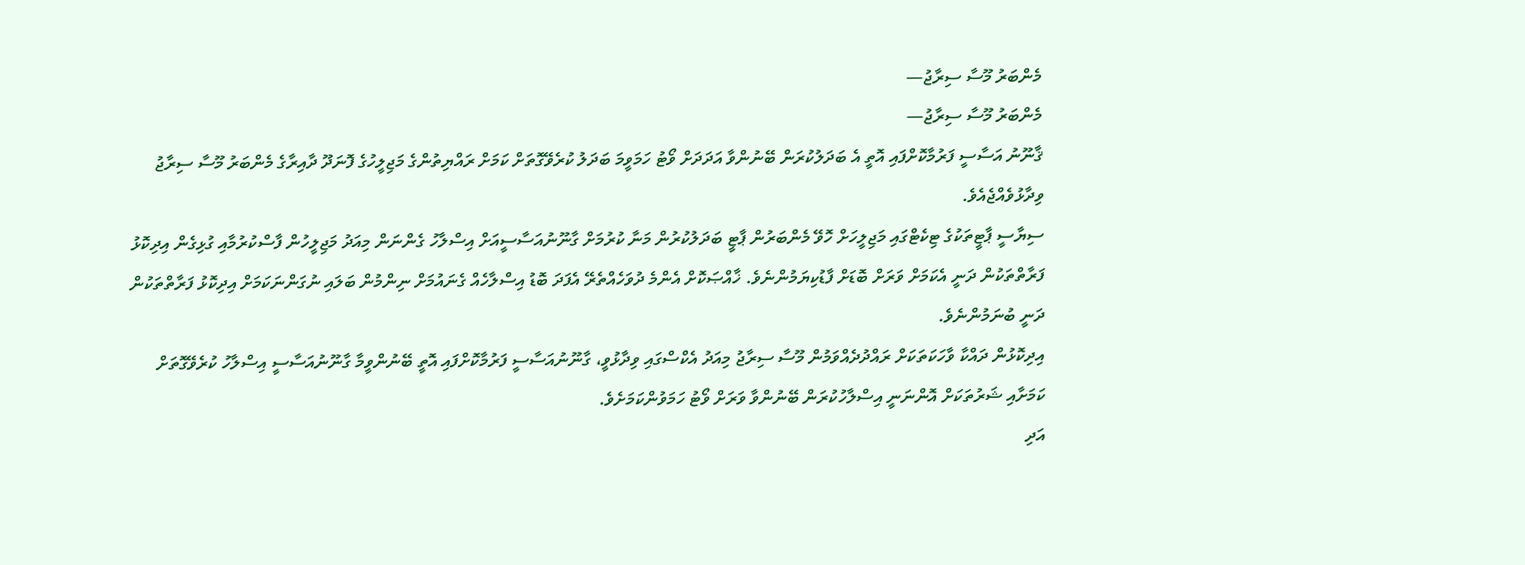މެންބަރު މޫސާ ސިރާޖު—
މެންބަރު މޫސާ ސިރާޖު—
ޤާނޫނު އަސާސީ ފަރުމާކޮށްފައި އޮތީ އެ ބަދަލުކުރަން ބޭނުންވާ އަދަދަށް ވޯޓު ހަމަވީމަ ބަދަލު ކުރެވޭގޮތަށް ކަމަށް ރައްޔިތުންގެ މަޖިލީހުގެ ފޮނަދޫ ދާއިރާގެ މެންބަރު މޫސާ ސިރާޖު ވިދާޅުވެއްޖެއެވެ.
ސިޔާސީ ޕާޓީތަކުގެ ޓިކެޓްގައި މަޖިލީހަށް ހޮވޭ މެންބަރުން ޕާޓީ ބަދަލުކުރުން މަނާ ކުރުމަށް ގާނޫނުއަސާސީއަށް އިސްލާހު ގެންނަން މިއަދު މަޖިލީހުން ފާސްކުރުމާއި ގުޅިގެން އިދިކޮޅު ފަރާތްތަކުން ދަނީ އެކަމަށް ވަރަށް ބޮޑަށް ފާޑުކިޔަމުންނެވެ. ޚާއްޞަކޮށް އެންމެ ދުވަހެއްތެރޭ އެފަދަ ބޮޑު އިސްލާހެއް ގެނައުމަށް ނިންމުން ބަލައި ނުގަންނަކަމަށް އިދިކޮޅު ފަރާތްތަކުން ދަނީ ބުނަމުންނެވެ.
އިދިކޮޅުން ދައްކާ ވާހަކަތަކަށް ރައްދުދެއްވަމުން މޫސާ ސިރާޖު މިއަދު އެކްސްގައި ވިދާޅުވީ، ގާނޫނުއަސާސީ ފަރުމާކޮށްފައި އޮތީ ބޭނުންވީމާ ގާނޫނުއަސާސީ އިސްލާހު ކުރެވޭގޮތަށް ކަމަށާއި ޝަރުތަކަށް އޮންނަނީ އިސްލާހުކުރަން ބޭނުންވާ ވަރަށް ވޯޓު ހަމަވުންކަމަށެވެ.
އަދި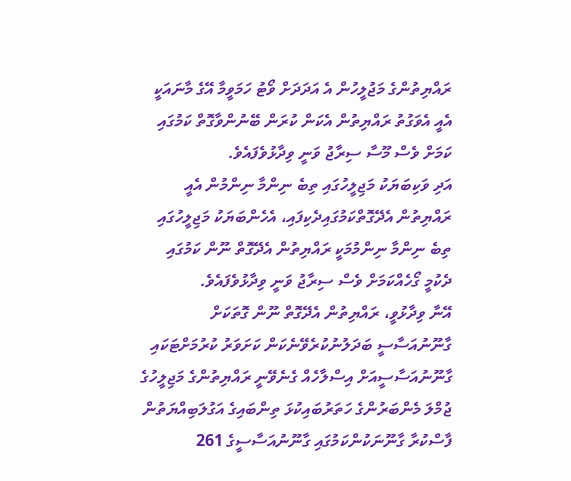ރައްޔިތުންގެ މަޖުލީހުން އެ އަދަދަށް ވޯޓު ހަމަވީމާ އޭގެ މާނައަކީ އެއީ އެވަގުތު ރައްޔިތުން އެކަން ކުރަން ބޭނުންވާގޮތް ކަމުގައި ކަމަށް ވެސް މޫސާ ސިރާޖު ވަނީ ވިދާޅުވެފައެވެ.
އަދި ވަކިބަޔަކު މަޖިލީހުގައި ތިބެ ނިންމާ ނިންމުން އެއީ ރައްޔިތުން އެދޭގޮތްކަމުގައިދެކިފައި، އެހެންބަޔަކު މަޖިލީހުގައި ތިބެ ނިންމާ ނިންމުމަކީ ރައްޔިތުން އެދޭގޮތް ނޫން ކަމުގައި ދެކުމީ ގޯހެއްކަމަށް ވެސް ސިރާޖު ވަނީ ވިދާޅުވެފައެވެ.
އޭނާ ވިދާޅުވީ، ރައްޔިތުން އެދޭގޮތް ނޫން ގޮތަކަށް ގާނޫނުއަސާސީ ބަދަލުނުކުރެވޭނެކަން ކަށަވަރު ކުރުމަށްޓަކައި ގާނޫނުއަސާސީއަށް އިސްލާހެއް ގެނެވޭނީ ރައްޔިތުންގެ މަޖިލީހުގެ ޖުމްލަ މެންބަރުންގެ ހަތަރުބައިކުޅަ ތިންބައިގެ އަގުލަބިއްޔަތުން ފާސްކުރާ ގާނޫނަކުންކަމުގައި ގާނޫނުއަސާސީގެ 261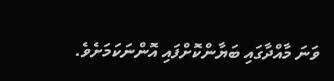ވަނަ މާއްދާގައި ބަޔާންކޮށްފައި އޮންނަކަމަށެވެ.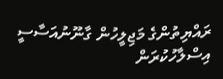ރައްޔިތުންގެ މަޖިލީހުން ގާނޫނުއަސާސީ އިސްލާހުކުރަން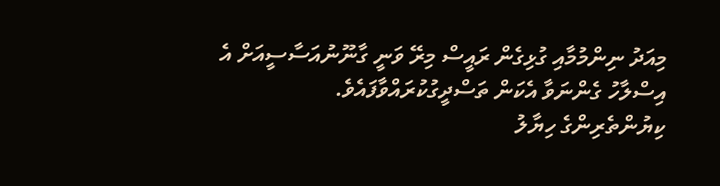މިއަދު ނިންމުމާއި ގުޅިގެން ރައީސް މިރޭ ވަނީ ގާނޫނުއަސާސީއަށް އެ އިސްލާހު ގެންނަވާ އެކަން ތަސްދީގުކުރައްވާފައެވެ.
ކިޔުންތެރިންގެ ހިޔާލު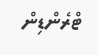ޓްރެންޑިން